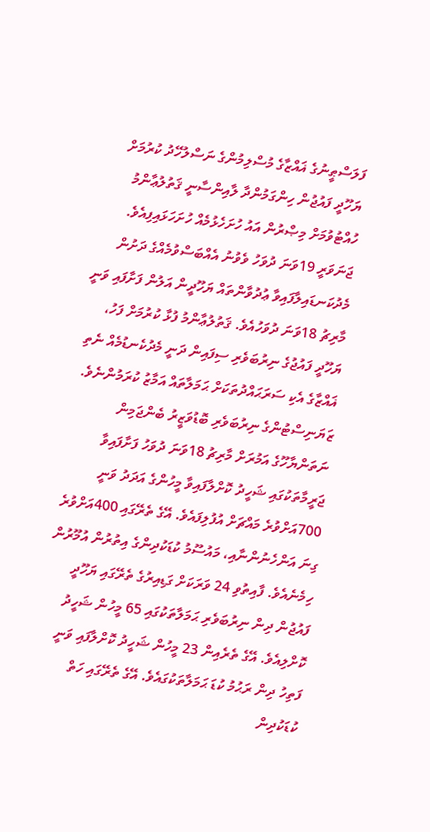ފަލަސްޠީނުގެ ޣައްޒާގެ މުސްލިމުންގެ ނަސްލުހޭދު ކުރުމަށް ޔަހޫދީ ފައުޖުން ހިންގަމުންދާ ލާއިންސާނީ ޤަތުލުޢާންމު ހުއްޓުވުމަށް މިޞްރުން އައު ހުށަހެޅުމެއް ހުށަހަޅައިފިއެވެ. ޖަނަވަރީ 19ވަނަ ދުވަހު ވެވުނު އެއްބަސްވުމެއްގެ ދަށުން މެދުކަނޑައިލާފައިވާ ޢުދުވާންތައް ޔަހޫދީން އަލުން ފަށާފައި ވަނީ މާރިޗު 18ވަނަ ދުވަހުއެވެ. ޤަތުލުޢާންމު ފުޅާ ކުރުމަށް ފަހު، ޔަހޫދީ ފައުޖުގެ ނިރުބަވެރި ސިފައިން ދަނީ މެދުކެނޑުމެއް ނެތި ޣައްޒާގެ އެކި ސަރަޙައްދުތަކަށް ޙަމަލާތައް އަމާޒު ކުރަމުންނެވެ.
ޒަޔަނިސްޓުންގެ ނިރުބަވެރި ބޮޑުވަޒީރު ބެންޖަމިން ނަތަންޔާހޫގެ އަމުރަށް މާރިޗު 18ވަނަ ދުވަހު ފަށާފައިވާ ޖަރީމާތަކުގައި ޝަހީދު ކޮށްލާފައިވާ މީހުންގެ އަދަދު ވަނީ 700އަށްވުރެ މައްޗަށް އުފުލިފައެވެ. އޭގެ ތެރޭގައި 400އަށްވުރެ ގިނަ އަންހެނުންނާއި، މައުސޫމު ކުޑަކުދިންގެ އިތުރުން އުމޫރުން ހިމެނެއެވެ. ފާއިތުވި 24 ވަރަކަށް ގަޑިއިރުގެ ތެރޭގައި ޔަހޫދީ ފައުޖުން ދިން ނިރުބަވެރި ޙަމަލާތަކުގައި 65 މީހުން ޝަހީދު ކޮށްލިއެވެ. އޭގެ ތެރެއިން 23 މީހުން ޝަހީދު ކޮށްލާފައި ވަނީ ފަތިހު ދިން ރަޙުމު ކުޑަ ޙަމަލާތަކުގައެވެ. އޭގެ ތެރޭގައި ހަތް ކުޑަކުދިން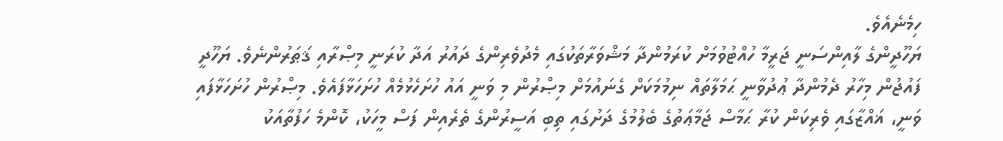ހިމެނެއެވެ.
ޔަހޫދީންގެ ލާއިންސަނީ ޖަރީމާ ހުއްޓުވުމަށް ކުރަމުންދާ މަޝްވަރާތަކުގައި މެދުވެރިންގެ ދައުރު އަދާ ކުރަނީ މިޞްރާއި ޤަޠަރުންނެވެ. ޔަހޫދީ ފައުޖުން މިހާރު ދެމުންދާ ޢުދުވާނީ ޙަމަލާތައް ނިމުމަކަށް ގެނައުމަށް މިޞްރުން މި ވަނީ އައު ހުށަހެޅުމެއް ހުށަހަޅާފައެވެ. މިޞްރުން ހުށަހަޅާފައި ވަނީ، ޣައްޒާގައި ވެރިކަން ކުރާ ޙަމާސް ޖަމާޢަތުގެ ބެލުމުގެ ދަށުގައި ތިބި އަސީރުންގެ ތެރެއިން ފަސް މީހަކު، ކޮންމެ ހަފުތާއަކު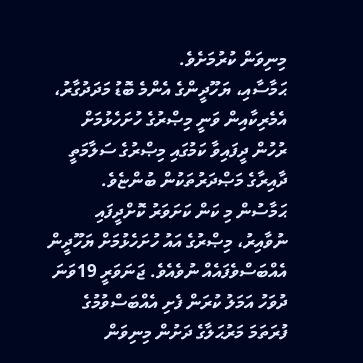މިނިވަން ކުރުމަށެވެ.
ޙަމާސާއި، ޔަހޫދީންގެ އެންމެ ބޮޑު މަދަދުގާރު، އެމެރިކާއިން ވަނީ މިޞްރުގެ ހުށަހެޅުމަށް ރުހުން ދީފައިވާ ކަމުގައި މިޞްރުގެ ސަލާމަތީ ދާއިރާގެ މަޞްދަރުތަކުން ބުންޏެވެ. ޙަމާސުން މި ކަން ކަށަވަރު ކޮށްދީފައި ނުވާއިރު، މިޞްރުގެ އައު ހުށަހެޅުމަށް ޔަހޫދީން އެއްބަސްވެފައެއް ނުވެއެވެ. ޖަނަވަރީ 19ވަނަ ދުވަހު އަމަލު ކުރަން ފެށި އެއްބަސްވުމުގެ ފުރަތަމަ މަރުޙަލާގެ ދަށުން މިނިވަން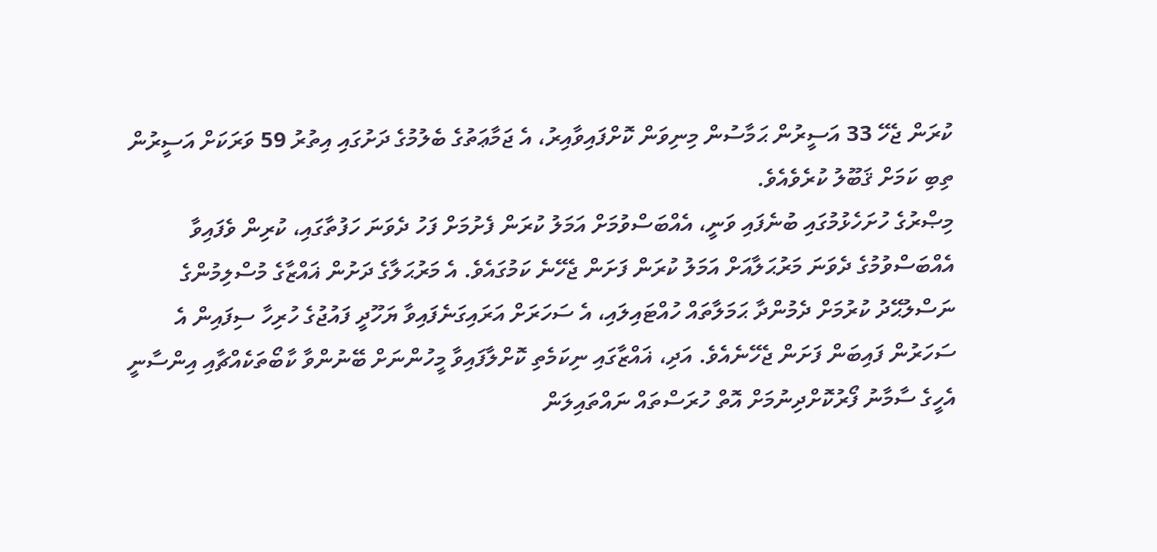ކުރަން ޖެހޭ 33 އަސީރުން ޙަމާސުން މިނިވަން ކޮށްފައިވާއިރު، އެ ޖަމާޢަތުގެ ބެލުމުގެ ދަށުގައި އިތުރު 59 ވަރަކަށް އަސީރުން ތިބި ކަމަށް ޤަބޫލު ކުރެވެއެވެ.
މިޞްރުގެ ހުށަހެޅުމުގައި ބުނެފައި ވަނީ، އެއްބަސްވުމަށް އަމަލު ކުރަން ފެށުމަށް ފަހު ދެވަނަ ހަފުތާގައި، ކުރިން ވެފައިވާ އެއްބަސްވުމުގެ ދެވަނަ މަރުޙަލާއަށް އަމަލު ކުރަން ފަށަން ޖެހޭނެ ކަމުގައެވެ. އެ މަރުޙަލާގެ ދަށުން ޣައްޒާގެ މުސްލިމުންގެ ނަސްލުޙޭދު ކުރުމަށް ދެމުންދާ ޙަމަލާތައް ހުއްޓައިލައި، އެ ސަހަރަށް އަރައިގަނެފައިވާ ޔަހޫދީ ފައުޖުގެ ހުރިހާ ސިފައިން އެ ސަހަރުން ފައިބަން ފަށަން ޖެހޭނެއެވެ. އަދި، ޣައްޒާގައި ނިކަމެތި ކޮށްލާފައިވާ މީހުންނަށް ބޭނުންވާ ކާބޯތަކެއްޗާއި އިންސާނީ އެހީގެ ސާމާނު ފޯރުކޮށްދިނުމަށް އޮތް ހުރަސްތައް ނައްތައިލަން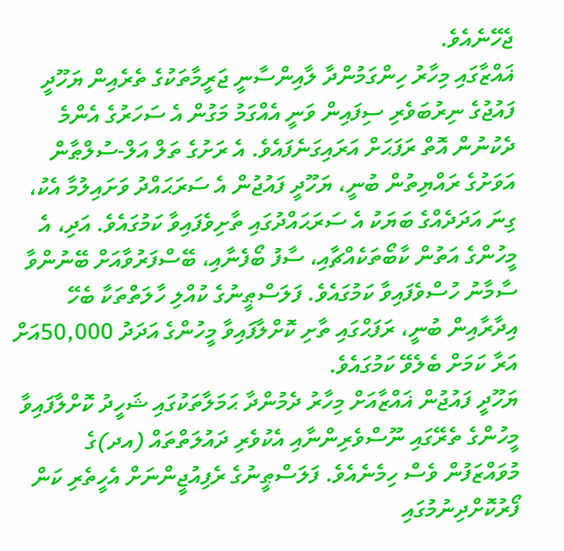ޖެހޭނެއެވެ.
ޣައްޒާގައި މިހާރު ހިންގަމުންދާ ލާއިންސާނީ ޖަރީމާތަކުގެ ތެރެއިން ޔަހޫދީ ފައުޖުގެ ނިރުބަވެރި ސިފައިން ވަނީ އެއްގަމު މަގުން އެ ސަހަރުގެ އެންމެ ދެކުނުން އޮތް ރަފަޙަށް އަރައިގަނެފައެވެ. އެ ރަށުގެ ތަލް އަލް-ސުލްޠާން އަވަށުގެ ރައްޔިތުން ބުނީ، ޔަހޫދީ ފައުޖުން އެ ސަރަޙައްދު ވަށައިލުމާ އެކު، ގިނަ އަދަދެއްގެ ބަޔަކު އެ ސަރަޙައްދުގައި ތާށިވެފައިވާ ކަމުގައެވެ. އަދި، އެ މީހުންގެ އަތުން ކާބޯތަކެއްޗާއި، ސާފު ބޯފެނާއި، ބޭސްފަރުވާއަށް ބޭނުންވާ ސާމާނު ހުސްވެފައިވާ ކަމުގައެވެ. ފަލަސްޠީނުގެ ކުއްލި ހާލަތްތަކާ ބެހޭ އިދާރާއިން ބުނީ، ރަފަޙްގައި ތާށި ކޮށްލާފައިވާ މީހުންގެ އަދަދު 50,000އަށް އަރާ ކަމަށް ބެލެވޭ ކަމުގައެވެ.
ޔަހޫދީ ފައުޖުން ޣައްޒާއަށް މިހާރު ދެމުންދާ ޙަމަލާތަކުގައި ޝަހީދު ކޮށްލާފައިވާ މީހުންގެ ތެރޭގައި ނޫސްވެރިންނާއި އެކުވެރި ދައުލަތްތައް (އދ)ގެ މުވައްޒަފުން ވެސް ހިމެނެއެވެ. ފަލަސްޠީނުގެ ރެފިއުޖީންނަށް އެހީތެރި ކަން ފޯރުކޮށްދިނުމުގައި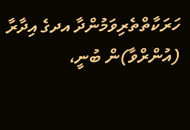ހަރަކާތްތެރިވަމުންދާ އދގެ އިދާރާ (އުންރްވާ)ން ބުނީ،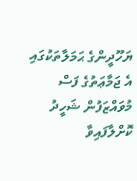ޔަހޫދީންގެ ޙަމަލާތަކުގައި އެ ޖަމާޢަތުގެ ފަސް މުވައްޒަފުން ޝަހީދު ކޮށްލާފައިވާ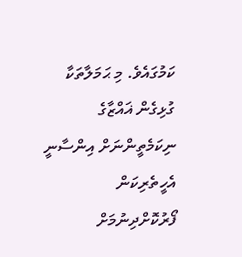ކަމުގައެވެ. މި ޙަމަލާތަކާ ގުޅިގެން ޣައްޒާގެ ނިކަމެތީންނަށް އިންސާނީ އެހީތެރިކަން ފޯރުކޮށްދިނުމަށް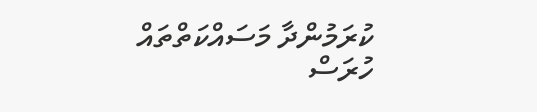ކުރަމުންދާ މަސައްކަތްތައް ހުރަސް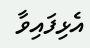އެޅިފައިވާ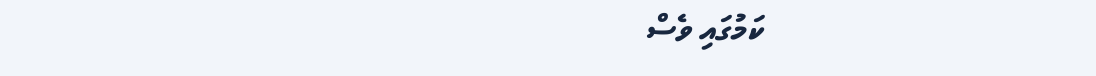ކަމުގައި ވެސް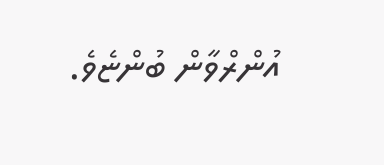އުންރްވާން ބުންޏެވެ.